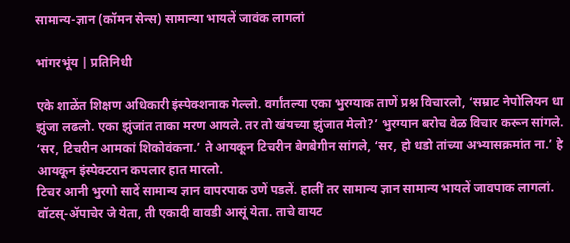सामान्य-ज्ञान (कॉमन सेन्स) सामान्या भायलें जावंक लागलां

भांगरभूंय | प्रतिनिधी

एके शाळेंत शिक्षण अधिकारी इंस्पेक्शनाक गेल्लो. वर्गांतल्या एका भुरग्याक ताणें प्रश्न विचारलो, ‘सम्राट नेपोलियन धा झुंजा लढलो. एका झुंजांत ताका मरण आयले. तर तो खंयच्या झुंजात मेलो?’ भुरग्यान बरोच वेळ विचार करून सांगले. ‘सर, टिचरीन आमकां शिकोवंकना.’ ते आयकून टिचरीन बेगबेगीन सांगले, ‘सर, हो धडो तांच्या अभ्यासक्रमांत ना.’ हे आयकून इंस्पेक्टरान कपलार हात मारलो.
टिचर आनी भुरगो सादें सामान्य ज्ञान वापरपाक उणें पडलें. हालीं तर सामान्य ज्ञान सामान्य भायलें जावपाक लागलां. वॉटस्-ॲपाचेर जे येता, ती एकादी वावडी आसूं येता. ताचे वायट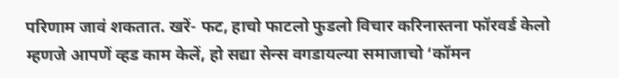परिणाम जावं शकतात. खरें- फट, हाचो फाटलो फुडलो विचार करिनास्तना फॉरवर्ड केलो म्हणजे आपणें व्हड काम केलें, हो सद्या सेन्स वगडायल्या समाजाचो ‘कॉमन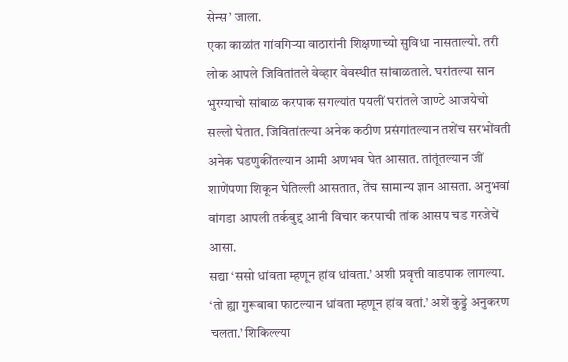सेन्स’ जाला.
एका काळांत गांवगिर्‍या वाठारांनी शिक्षणाच्यो सुविधा नासताल्यो. तरी लोक आपले जिवितांतले वेव्हार वेवस्थीत सांबाळताले. घरांतल्या सान भुरग्याचो सांबाळ करपाक सगल्यांत पयलीं घरांतले जाण्टे आजयेचो सल्लो घेतात. जिवितांतल्या अनेक कठीण प्रसंगांतल्यान तशेंच सरभोंवती अनेक घडणुकींतल्यान आमी अणभव घेत आसात. तांतूंतल्यान जीं शाणेंपणा शिकून घेतिल्ली आसतात, तेंच सामान्य ज्ञान आसता. अनुभवां वांगडा आपली तर्कबुद्द आनी विचार करपाची तांक आसप चड गरजेचें आसा.
सद्या ‘ससो धांवता म्हणून हांव धांवता.’ अशी प्रवृत्ती वाडपाक लागल्या. ‘तो ह्या गुरूबाबा फाटल्यान धांवता म्हणून हांव वतां.’ अशें कुड्डे अनुकरण चलता.’ शिकिल्ल्या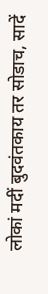लोकां मदीं बुदवंतकाय तर सोडाच, सादें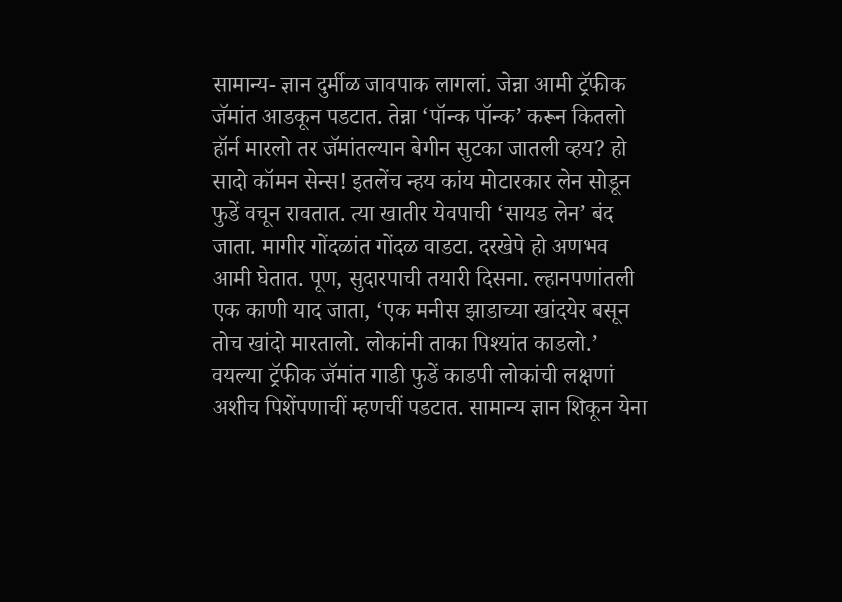सामान्य- ज्ञान दुर्मीळ जावपाक लागलां. जेन्ना आमी ट्रॅफीक जॅमांत आडकून पडटात. तेन्ना ‘पॉन्क पॉन्क’ करून कितलो हॉर्न मारलो तर जॅमांतल्यान बेगीन सुटका जातली व्हय? हो सादो कॉमन सेन्स! इतलेंच न्हय कांय मोटारकार लेन सोडून फुडें वचून रावतात. त्या खातीर येवपाची ‘सायड लेन’ बंद जाता. मागीर गोंदळांत गोंदळ वाडटा. दरखेपे हो अणभव आमी घेतात. पूण, सुदारपाची तयारी दिसना. ल्हानपणांतली एक काणी याद जाता, ‘एक मनीस झाडाच्या खांदयेर बसून तोच खांदो मारतालो. लोकांनी ताका पिश्यांत काडलो.’ वयल्या ट्रॅफीक जॅमांत गाडी फुडें काडपी लोकांची लक्षणां अशीच पिशेंपणाचीं म्हणचीं पडटात. सामान्य ज्ञान शिकून येना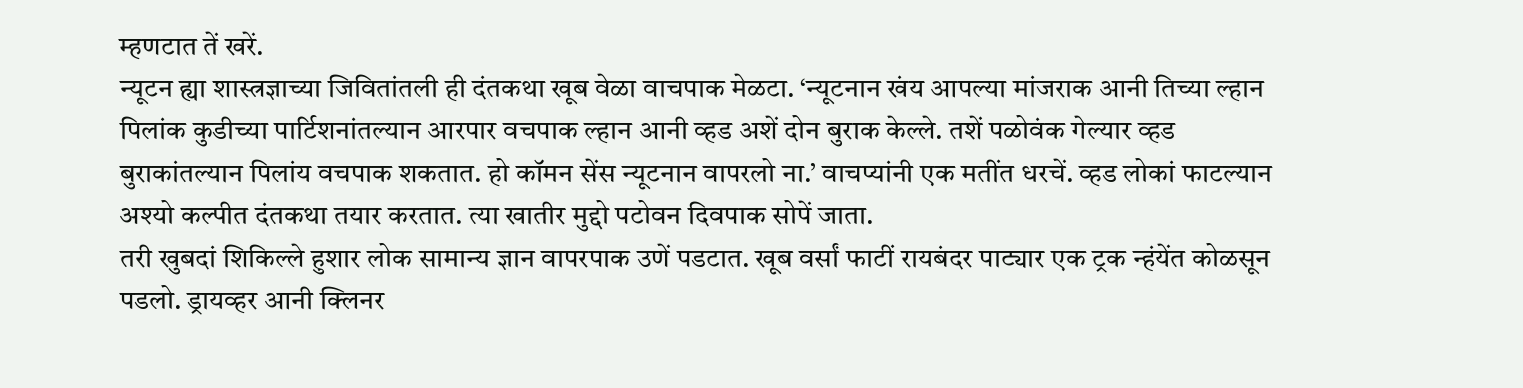म्हणटात तें खरें.
न्यूटन ह्या शास्त्रज्ञाच्या जिवितांतली ही दंतकथा खूब वेळा वाचपाक मेळटा. ‘न्यूटनान खंय आपल्या मांजराक आनी तिच्या ल्हान पिलांक कुडीच्या पार्टिशनांतल्यान आरपार वचपाक ल्हान आनी व्हड अशें दोन बुराक केल्ले. तशें पळोवंक गेल्यार व्हड बुराकांतल्यान पिलांय वचपाक शकतात. हो कॉमन सेंस न्यूटनान वापरलो ना.’ वाचप्यांनी एक मतींत धरचें. व्हड लोकां फाटल्यान अश्यो कल्पीत दंतकथा तयार करतात. त्या खातीर मुद्दो पटोवन दिवपाक सोपें जाता.
तरी खुबदां शिकिल्ले हुशार लोक सामान्य ज्ञान वापरपाक उणें पडटात. खूब वर्सां फाटीं रायबंदर पाट्यार एक ट्रक न्हंयेंत कोळसून पडलो. ड्रायव्हर आनी क्लिनर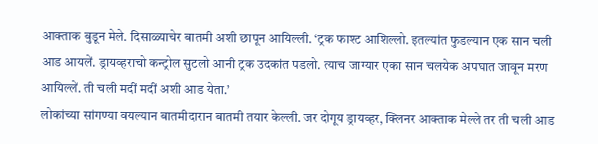आक्ताक बुडून मेले. दिसाळ्याचेर बातमी अशी छापून आयिल्ली. ‘ट्रक फाश्ट आशिल्लो. इतल्यांत फुडल्यान एक सान चली आड आयलें. ड्रायव्हराचो कन्ट्रोल सुटलो आनी ट्रक उदकांत पडलो. त्याच जाग्यार एका सान चलयेक अपघात जावून मरण आयिल्लें. ती चली मदीं मदीं अशी आड येता.’
लोकांच्या सांगण्या वयल्यान बातमीदारान बातमी तयार केल्ली. जर दोगूय ड्रायव्हर, क्लिनर आक्ताक मेल्ले तर ती चली आड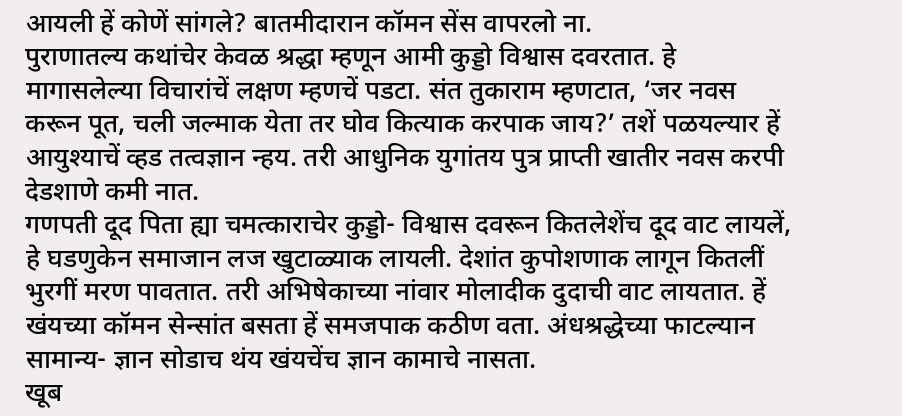आयली हें कोणें सांगले? बातमीदारान कॉमन सेंस वापरलो ना.
पुराणातल्य कथांचेर केवळ श्रद्धा म्हणून आमी कुड्डो विश्वास दवरतात. हे मागासलेल्या विचारांचें लक्षण म्हणचें पडटा. संत तुकाराम म्हणटात, ‘जर नवस करून पूत, चली जल्माक येता तर घोव कित्याक करपाक जाय?’ तशें पळयल्यार हें आयुश्याचें व्हड तत्वज्ञान न्हय. तरी आधुनिक युगांतय पुत्र प्राप्ती खातीर नवस करपी देडशाणे कमी नात.
गणपती दूद पिता ह्या चमत्काराचेर कुड्डो- विश्वास दवरून कितलेशेंच दूद वाट लायलें, हे घडणुकेन समाजान लज खुटाळ्याक लायली. देशांत कुपोशणाक लागून कितलीं भुरगीं मरण पावतात. तरी अभिषेकाच्या नांवार मोलादीक दुदाची वाट लायतात. हें खंयच्या कॉमन सेन्सांत बसता हें समजपाक कठीण वता. अंधश्रद्धेच्या फाटल्यान सामान्य- ज्ञान सोडाच थंय खंयचेंच ज्ञान कामाचे नासता.
खूब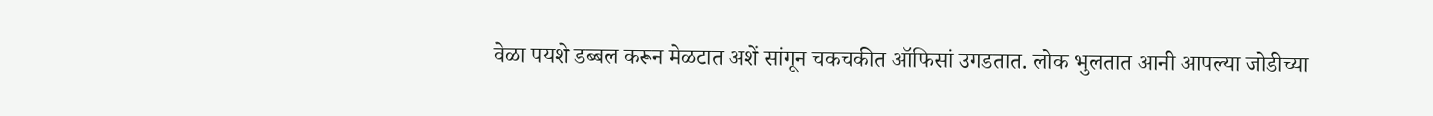वेळा पयशे डब्बल करून मेळटात अशें सांगून चकचकीत ऑफिसां उगडतात. लोक भुलतात आनी आपल्या जोडीच्या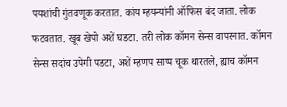पयशांची गुंतवणूक करतात. कांय म्हयन्यांनी ऑफिस बंद जाता. लोक फटवतात. खूब खेपो अशें घडटा. तरी लोक कॉमन सेन्स वापरनात. कॉमन सेन्स सदांच उपेगी पडटा, अशें म्हणप साप्प चूक थारतले, ह्याच कॉमन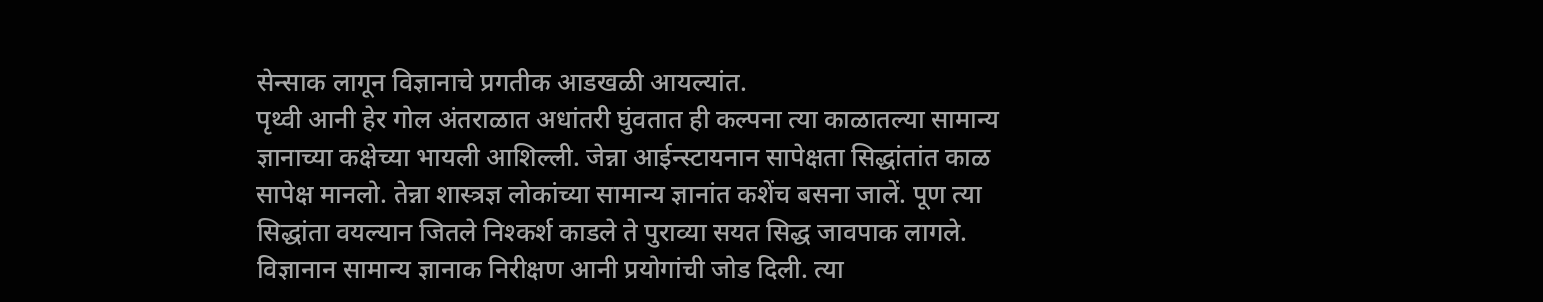सेन्साक लागून विज्ञानाचे प्रगतीक आडखळी आयल्यांत.
पृथ्वी आनी हेर गोल अंतराळात अधांतरी घुंवतात ही कल्पना त्या काळातल्या सामान्य ज्ञानाच्या कक्षेच्या भायली आशिल्ली. जेन्ना आईन्स्टायनान सापेक्षता सिद्धांतांत काळ सापेक्ष मानलो. तेन्ना शास्त्रज्ञ लोकांच्या सामान्य ज्ञानांत कशेंच बसना जालें. पूण त्या सिद्धांता वयल्यान जितले निश्कर्श काडले ते पुराव्या सयत सिद्ध जावपाक लागले.
विज्ञानान सामान्य ज्ञानाक निरीक्षण आनी प्रयोगांची जोड दिली. त्या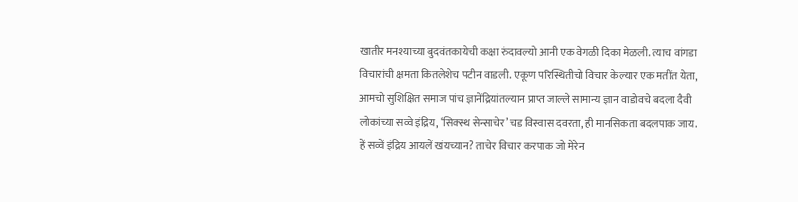खातीर मनश्याच्या बुदवंतकायेची कक्षा रुंदावल्यो आनी एक वेगळी दिका मेळली. त्याच वांगडा विचारांची क्षमता कितलेशेच पटीन वाडली. एकूण परिस्थितीचो विचार केल्यार एक मतींत येता, आमचो सुशिक्षित समाज पांच ज्ञानेंद्रियांतल्यान प्राप्त जाल्ले सामान्य ज्ञान वाडोवचे बदला दैवी लोकांच्या सव्वे इंद्रिय, ‘सिक्स्थ सेन्साचेर’ चड विस्वास दवरता, ही मानसिकता बदलपाक जाय. हें सव्वें इंद्रिय आयलें खंयच्यान? ताचेर विचार करपाक जो मेरेन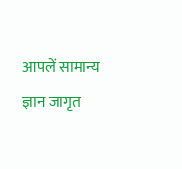आपलें सामान्य ज्ञान जागृत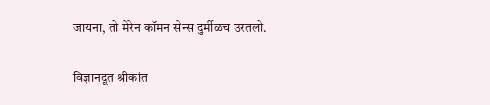जायना, तो मेरेन कॉमन सेन्स दुर्मीळच उरतलो.

विज्ञानदूत श्रीकांत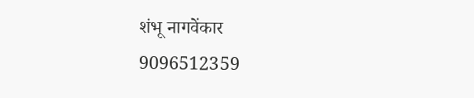शंभू नागवेंकार
9096512359